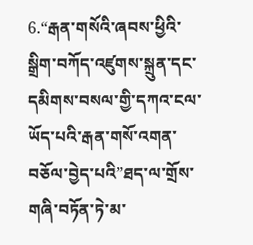6.“རྒན་གསོའི་ཞབས་ཕྱིའི་སྒྲིག་བཀོད་འཛུགས་སྐྲུན་དང་དམིགས་བསལ་གྱི་དཀའ་ངལ་ཡོད་པའི་རྒན་གསོ་འགན་བཅོལ་བྱེད་པའི”ཐད་ལ་གྲོས་གཞི་བཏོན་ཏེ་མ་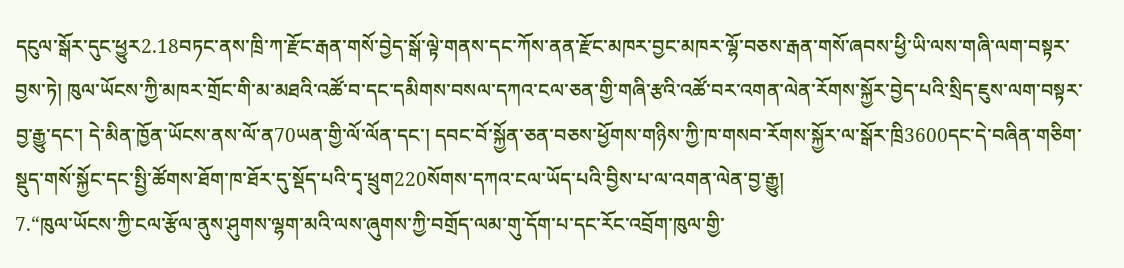དངུལ་སྒོར་དུང་ཕྱུར2.18བཏང་ནས་ཁྲི་ཀ་རྫོང་རྒན་གསོ་བྱེད་སྒོ་ལྟེ་གནས་དང་ཀོས་ནན་རྫོང་མཁར་བྱང་མཁར་ལྷོ་བཅས་རྒན་གསོ་ཞབས་ཕྱི་ཡི་ལས་གཞི་ལག་བསྟར་བྱས་ཏེ། ཁུལ་ཡོངས་ཀྱི་མཁར་གྲོང་གི་མ་མཐའི་འཚོ་བ་དང་དམིགས་བསལ་དཀའ་ངལ་ཅན་གྱི་གཞི་རྩའི་འཚོ་བར་འགན་ལེན་རོགས་སྐྱོར་བྱེད་པའི་སྲིད་ཇུས་ལག་བསྟར་བྱ་རྒྱུ་དང་། དེ་མིན་ཁྱོན་ཡོངས་ནས་ལོ་ན70ཡན་གྱི་ལོ་ལོན་དང་། དབང་བོ་སྐྱོན་ཅན་བཅས་ཕྱོགས་གཉིས་ཀྱི་ཁ་གསབ་རོགས་སྐྱོར་ལ་སྒོར་ཁྲི3600དང་དེ་བཞིན་གཅིག་སྡུད་གསོ་སྐྱོང་དང་སྤྱི་ཚོགས་ཐོག་ཁ་ཐོར་དུ་སྡོད་པའི་དྭ་ཕྲུག220སོགས་དཀའ་ངལ་ཡོད་པའི་བྱིས་པ་ལ་འགན་ལེན་བྱ་རྒྱུ།
7.“ཁུལ་ཡོངས་ཀྱི་ངལ་རྩོལ་ནུས་ཤུགས་ལྷག་མའི་ལས་ཞུགས་ཀྱི་བགྲོད་ལམ་གུ་དོག་པ་དང་རོང་འབྲོག་ཁུལ་གྱི་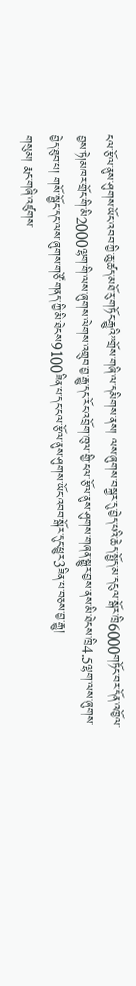ངལ་རྩོལ་ནུས་ཤུགས་ཡོང་འབབ་ཀྱི་ཆུ་ཚད་མཐོ་རུ་གཏོང་རྒྱུའི”གྲོས་གཞི་ལ་དམིགས་ནས། ལས་ཞུགས་བསྐྱར་དུ་བྱེད་པའི་ཆེད་སྤྱོད་མ་དངུལ་སྒོར་ཁྲི6000གཏོང་བར་དོན་འཁྱོལ་བྱས་ཏེ།མཁར་གྲོང་གི་མི2000ལྷག་གི་ལས་ཞུགས་ལེགས་འགྲུབ་བྱ་རྒྱུ་དང་རོང་འབྲོག་ཁུལ་གྱི་ངལ་རྩོལ་ནུས་ཤུགས་གཞན་སྒྱུར་བྱས་ནས་མི་ཐེངས་ཁྲི4.5ལྷག་ལས་ཞུགས་བྱེད་ཐུབ་པ། གསོ་སྦྱོང་དང་ལས་ཞུགས་གཙོ་གནད་ཀྱི་མི་ཐེངས9100ཟིན་པ་དང་ངལ་རྩོལ་ནུས་ཤུགས་ཡོང་འབབ་སྒོར་དུང་ཕྱུར3ཟིན་པ་བཅས་བྱ་རྒྱུ།
གསུམ། རྨང་གཞི་འཛུགས་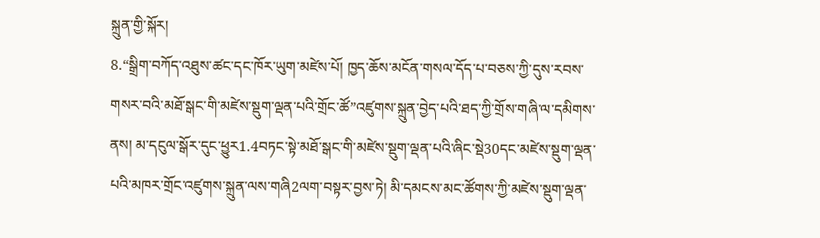སྐྲུན་གྱི་སྐོར།
8.“སྒྲིག་བཀོད་འཐུས་ཚང་དང་ཁོར་ཡུག་མཛེས་པོ། ཁྱད་ཆོས་མངོན་གསལ་དོད་པ་བཅས་ཀྱི་དུས་རབས་གསར་བའི་མཐོ་སྒང་གི་མཛེས་སྡུག་ལྡན་པའི་གྲོང་ཚོ”འཛུགས་སྐྲུན་བྱེད་པའི་ཐད་ཀྱི་གྲོས་གཞི་ལ་དམིགས་ནས། མ་དངུལ་སྒོར་དུང་ཕྱུར1.4བཏང་སྟེ་མཐོ་སྒང་གི་མཛེས་སྡུག་ལྡན་པའི་ཞིང་སྡེ30དང་མཛེས་སྡུག་ལྡན་པའི་མཁར་གྲོང་འཛུགས་སྐྲུན་ལས་གཞི2ལག་བསྟར་བྱས་ཏེ། མི་དམངས་མང་ཚོགས་ཀྱི་མཛེས་སྡུག་ལྡན་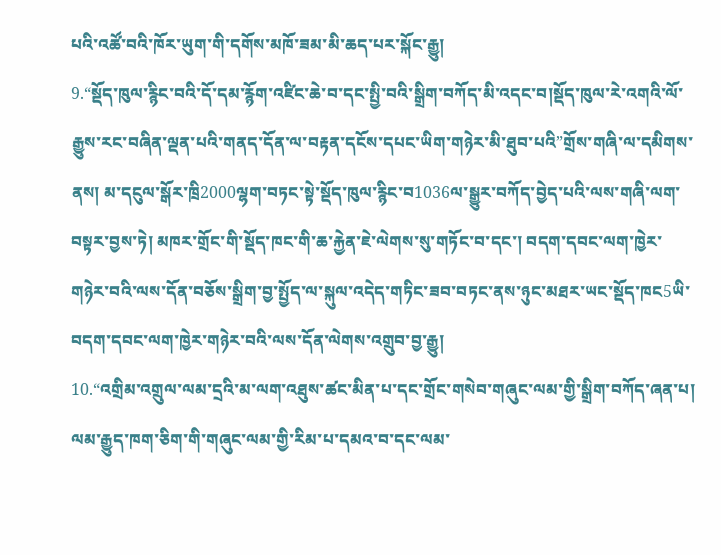པའི་འཚོ་བའི་ཁོར་ཡུག་གི་དགོས་མཁོ་ཟམ་མི་ཆད་པར་སྐོང་རྒྱུ།
9.“སྡོད་ཁུལ་རྙིང་བའི་དོ་དམ་རྙོག་འཛིང་ཆེ་བ་དང་སྤྱི་བའི་སྒྲིག་བཀོད་མི་འདང་བ།སྡོད་ཁུལ་རེ་འགའི་ལོ་རྒྱུས་རང་བཞིན་ལྡན་པའི་གནད་དོན་ལ་བརྟན་དངོས་དཔང་ཡིག་གཉེར་མི་ཐུབ་པའི”གྲོས་གཞི་ལ་དམིགས་ནས། མ་དངུལ་སྒོར་ཁྲི2000ལྷག་བཏང་སྟེ་སྡོད་ཁུལ་རྙིང་བ1036ལ་སྒྱུར་བཀོད་བྱེད་པའི་ལས་གཞི་ལག་བསྟར་བྱས་ཏེ། མཁར་གྲོང་གི་སྡོད་ཁང་གི་ཆ་རྐྱེན་ཇེ་ལེགས་སུ་གཏོང་བ་དང་། བདག་དབང་ལག་ཁྱེར་གཉེར་བའི་ལས་དོན་བཅོས་སྒྲིག་བྱ་སྤྱོད་ལ་སྐུལ་འདེད་གཏིང་ཟབ་བཏང་ནས་ཉུང་མཐར་ཡང་སྡོད་ཁང5ཡི་བདག་དབང་ལག་ཁྱེར་གཉེར་བའི་ལས་དོན་ལེགས་འགྲུབ་བྱ་རྒྱུ།
10.“འགྲིམ་འགྲུལ་ལམ་དྲའི་མ་ལག་འཐུས་ཚང་མིན་པ་དང་གྲོང་གསེབ་གཞུང་ལམ་གྱི་སྒྲིག་བཀོད་ཞན་པ། ལམ་རྒྱུད་ཁག་ཅིག་གི་གཞུང་ལམ་གྱི་རིམ་པ་དམའ་བ་དང་ལམ་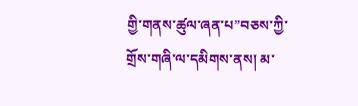གྱི་གནས་ཚུལ་ཞན་པ”བཅས་ཀྱི་གྲོས་གཞི་ལ་དམིགས་ནས། མ་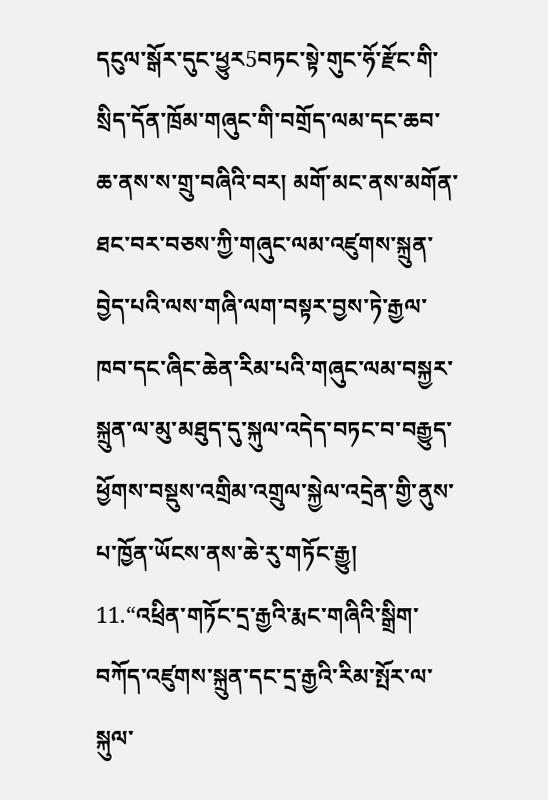དངུལ་སྒོར་དུང་ཕྱུར5བཏང་སྟེ་གུང་ཧོ་རྫོང་གི་སྲིད་དོན་ཁྲོམ་གཞུང་གི་བགྲོད་ལམ་དང་ཆབ་ཆ་ནས་ས་གྲུ་བཞིའི་བར། མགོ་མང་ནས་མགོན་ཐང་བར་བཅས་ཀྱི་གཞུང་ལམ་འཛུགས་སྐྲུན་བྱེད་པའི་ལས་གཞི་ལག་བསྟར་བྱས་ཏེ་རྒྱལ་ཁབ་དང་ཞིང་ཆེན་རིམ་པའི་གཞུང་ལམ་བསྐྱར་སྐྲུན་ལ་མུ་མཐུད་དུ་སྐུལ་འདེད་བཏང་བ་བརྒྱུད་ཕྱོགས་བསྡུས་འགྲིམ་འགྲུལ་སྐྱེལ་འདྲེན་གྱི་ནུས་པ་ཁྱོན་ཡོངས་ནས་ཆེ་རུ་གཏོང་རྒྱུ།
11.“འཕྲིན་གཏོང་དྲ་རྒྱའི་རྨང་གཞིའི་སྒྲིག་བཀོད་འཛུགས་སྐྲུན་དང་དྲ་རྒྱའི་རིམ་སྤོར་ལ་སྐུལ་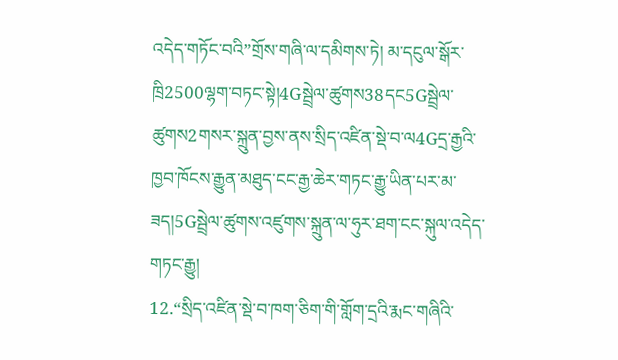འདེད་གཏོང་བའི”གྲོས་གཞི་ལ་དམིགས་ཏེ། མ་དངུལ་སྒོར་ཁྲི2500ལྷག་བཏང་སྟེ།4Gསྦྲེལ་ཚུགས38དང5Gསྦྲེལ་ཚུགས2གསར་སྐྲུན་བྱས་ནས་སྲིད་འཛིན་སྡེ་བ་ལ4Gདྲ་རྒྱའི་ཁྱབ་ཁོངས་རྒྱུན་མཐུད་ངང་རྒྱ་ཆེར་གཏང་རྒྱུ་ཡིན་པར་མ་ཟད།5Gསྦྲེལ་ཚུགས་འཛུགས་སྐྲུན་ལ་ཧུར་ཐག་ངང་སྐུལ་འདེད་གཏང་རྒྱུ།
12.“སྲིད་འཛིན་སྡེ་བ་ཁག་ཅིག་གི་གློག་དྲའི་རྨང་གཞིའི་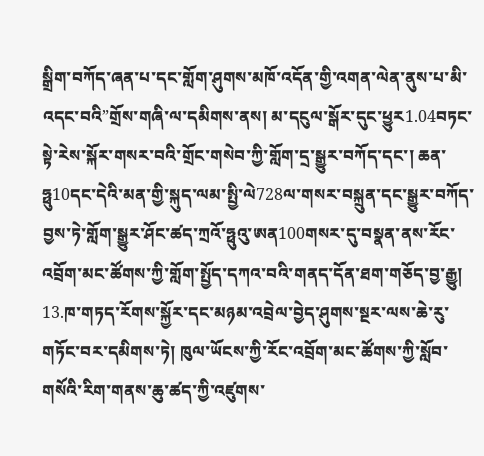སྒྲིག་བཀོད་ཞན་པ་དང་གློག་ཤུགས་མཁོ་འདོན་གྱི་འགན་ལེན་ནུས་པ་མི་འདང་བའི”གྲོས་གཞི་ལ་དམིགས་ནས། མ་དངུལ་སྒོར་དུང་ཕྱུར1.04བཏང་སྟེ་རེས་སྐོར་གསར་བའི་གྲོང་གསེབ་ཀྱི་གློག་དྲ་སྒྱུར་བཀོད་དང་། ཆན་ཧྥུ10དང་དེའི་མན་གྱི་སྐུད་ལམ་སྤྱི་ལེ728ལ་གསར་བསྐྲུན་དང་སྒྱུར་བཀོད་བྱས་ཏེ་གློག་སྒྱུར་ཤོང་ཚད་ཀྲའོ་ཧྥུའུ་ཨན100གསར་དུ་བསྣན་ནས་རོང་འབྲོག་མང་ཚོགས་ཀྱི་གློག་སྤྱོད་དཀའ་བའི་གནད་དོན་ཐག་གཅོད་བྱ་རྒྱུ།
13.ཁ་གཏད་རོགས་སྐྱོར་དང་མཉམ་འབྲེལ་བྱེད་ཤུགས་སྔར་ལས་ཆེ་རུ་གཏོང་བར་དམིགས་ཏེ། ཁུལ་ཡོངས་ཀྱི་རོང་འབྲོག་མང་ཚོགས་ཀྱི་སློབ་གསོའི་རིག་གནས་ཆུ་ཚད་ཀྱི་འཛུགས་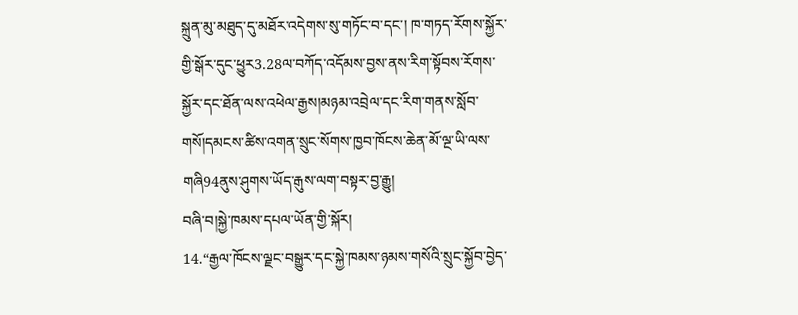སྐྲུན་མུ་མཐུད་དུ་མཐོར་འདེགས་སུ་གཏོང་བ་དང་། ཁ་གཏད་རོགས་སྐྱོར་གྱི་སྒོར་དུང་ཕྱུར3.28ལ་བཀོད་འདོམས་བྱས་ནས་རིག་སྟོབས་རོགས་སྐྱོར་དང་ཐོན་ལས་འཕེལ་རྒྱས།མཉམ་འབྲེལ་དང་རིག་གནས་སློབ་གསོ།དམངས་ཚིས་འགན་སྲུང་སོགས་ཁྱབ་ཁོངས་ཆེན་མོ་ལྔ་ཡི་ལས་གཞི94ནུས་ཤུགས་ཡོད་རྒུས་ལག་བསྟར་བྱ་རྒྱུ།
བཞི་བ།སྐྱེ་ཁམས་དཔལ་ཡོན་གྱི་སྐོར།
14.“རྒྱལ་ཁོངས་ལྗང་བསྒྱུར་དང་སྐྱེ་ཁམས་ཉམས་གསོའི་སྲུང་སྐྱོབ་བྱེད་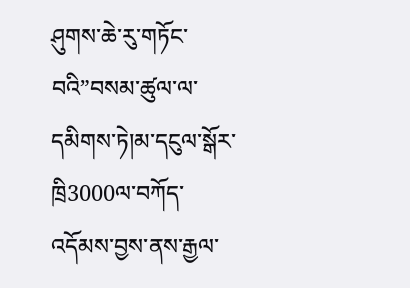ཤུགས་ཆེ་རུ་གཏོང་བའི”བསམ་ཚུལ་ལ་དམིགས་ཏེ།མ་དངུལ་སྒོར་ཁྲི3000ལ་བཀོད་འདོམས་བྱས་ནས་རྒྱལ་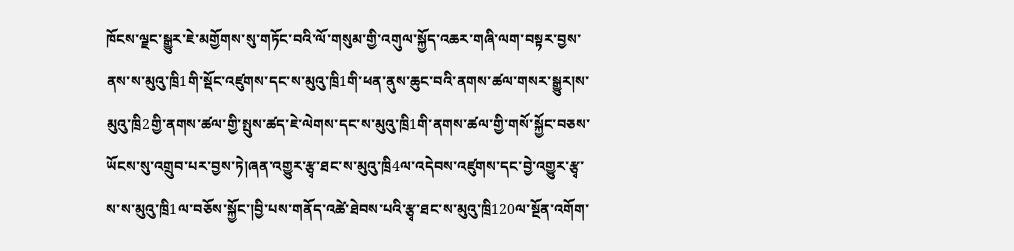ཁོངས་ལྗང་སྒྱུར་ཇེ་མགྱོགས་སུ་གཏོང་བའི་ལོ་གསུམ་གྱི་འགུལ་སྐྱོད་འཆར་གཞི་ལག་བསྟར་བྱས་ནས་ས་མུའུ་ཁྲི1གི་སྡོང་འཛུགས་དང་ས་མུའུ་ཁྲི1གི་ཕན་ནུས་ཆུང་བའི་ནགས་ཚལ་གསར་སྒྱུར།ས་མུའུ་ཁྲི2གྱི་ནགས་ཚལ་གྱི་སྤུས་ཚད་ཇེ་ལེགས་དང་ས་མུའུ་ཁྲི1གི་ནགས་ཚལ་གྱི་གསོ་སྐྱོང་བཅས་ཡོངས་སུ་འགྲུབ་པར་བྱས་ཏེ།ཞན་འགྱུར་རྩྭ་ཐང་ས་མུའུ་ཁྲི4ལ་འདེབས་འཛུགས་དང་བྱེ་འགྱུར་རྩྭ་ས་ས་མུའུ་ཁྲི1ལ་བཅོས་སྐྱོང་།བྱི་པས་གནོད་འཚེ་ཐེབས་པའི་རྩྭ་ཐང་ས་མུའུ་ཁྲི120ལ་སྔོན་འགོག་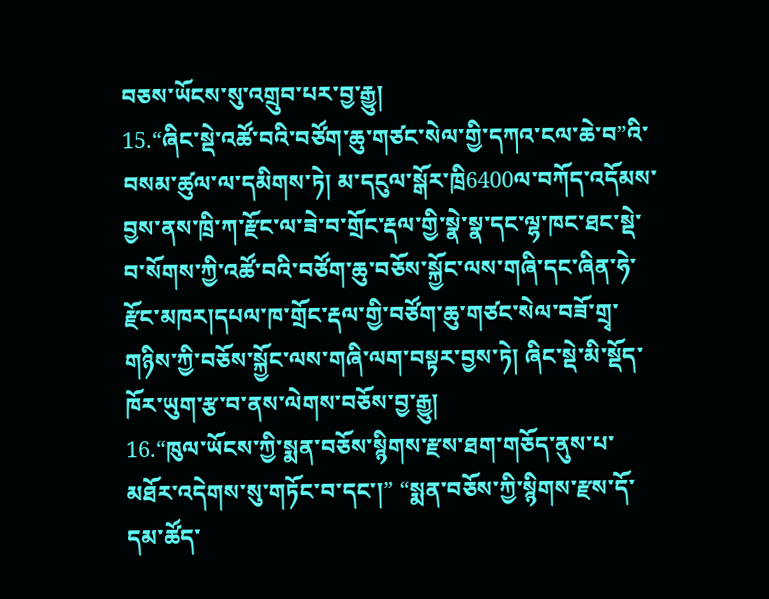བཅས་ཡོངས་སུ་འགྲུབ་པར་བྱ་རྒྱུ།
15.“ཞིང་སྡེ་འཚོ་བའི་བཙོག་ཆུ་གཙང་སེལ་གྱི་དཀའ་ངལ་ཆེ་བ”འི་བསམ་ཚུལ་ལ་དམིགས་ཏེ། མ་དངུལ་སྒོར་ཁྲི6400ལ་བཀོད་འདོམས་བྱས་ནས་ཁྲི་ཀ་རྫོང་ལ་ཟེ་བ་གྲོང་རྡལ་གྱི་སྣེ་སྣ་དང་ལྷ་ཁང་ཐང་སྡེ་བ་སོགས་ཀྱི་འཚོ་བའི་བཙོག་ཆུ་བཅོས་སྐྱོང་ལས་གཞི་དང་ཞིན་ཧེ་རྫོང་མཁར།དཔལ་ཁ་གྲོང་རྡལ་གྱི་བཙོག་ཆུ་གཙང་སེལ་བཟོ་གྲྭ་གཉིས་ཀྱི་བཅོས་སྐྱོང་ལས་གཞི་ལག་བསྟར་བྱས་ཏེ། ཞིང་སྡེ་མི་སྡོད་ཁོར་ཡུག་རྩ་བ་ནས་ལེགས་བཅོས་བྱ་རྒྱུ།
16.“ཁུལ་ཡོངས་ཀྱི་སྨན་བཅོས་སྙིགས་རྫས་ཐག་གཅོད་ནུས་པ་མཐོར་འདེགས་སུ་གཏོང་བ་དང་།” “སྨན་བཅོས་ཀྱི་སྙིགས་རྫས་དོ་དམ་ཚོད་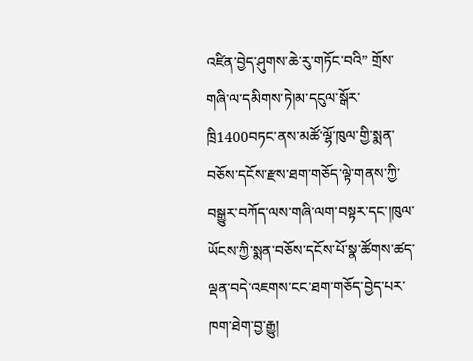འཛིན་བྱེད་ཤུགས་ཆེ་རུ་གཏོང་བའི” གྲོས་གཞི་ལ་དམིགས་ཏེ།མ་དངུལ་སྒོར་ཁྲི1400བཏང་ནས་མཚོ་ལྷོ་ཁུལ་གྱི་སྨན་བཅོས་དངོས་རྫས་ཐག་གཅོད་ལྟེ་གནས་ཀྱི་བསྒྱུར་བཀོད་ལས་གཞི་ལག་བསྟར་དང་།ཁུལ་ཡོངས་ཀྱི་སྨན་བཅོས་དངོས་པོ་སྣ་ཚོགས་ཚད་ལྡན་བདེ་འཇགས་ངང་ཐག་གཅོད་བྱེད་པར་ཁག་ཐེག་བྱ་རྒྱུ།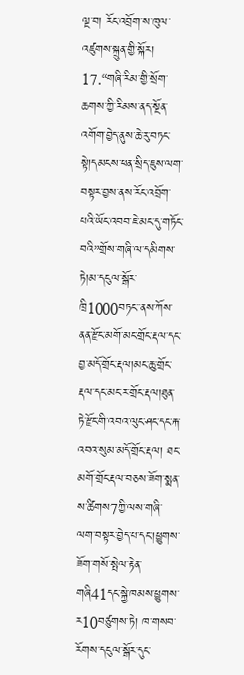ལྔ་བ། རོང་འབྲོག་ས་ཁུལ་འཛུགས་སྐྲུན་གྱི་སྐོར།
17.“གཞི་རིམ་གྱི་སྲོག་ཆགས་ཀྱི་རིམས་ནད་སྔོན་འགོག་བྱེད་ནུས་ཆེ་རུ་བཏང་སྟེ།དམངས་ཕན་སྲིད་ཇུས་ལག་བསྟར་བྱས་ནས་རོང་འབྲོག་པའི་ཡོང་འབབ་ཇེ་མང་དུ་གཏོང་བའི”གྲོས་གཞི་ལ་དམིགས་ཏེ།མ་དངུལ་སྒོར་ཁྲི1000བཏང་་ནས་ཀོས་ནན་རྫོང་མགོ་མང་གྲོང་རྡལ་དང་བྱ་མདོ་གྲོང་རྡལ།མང་ཆུ་གྲོང་རྡལ་དང་མང་ར་གྲོང་རྡལ།ཐུན་ཏེ་རྫོང་གི་འབའ་ལུང་ཤང་དང་རྐ་འབའ་སུམ་མདོ་གྲོང་རྡལ། ཐང་མགོ་གྲོང་རྡལ་བཅས་ཟོག་སྨན་ས་ཚིགས7ཀྱི་ལས་གཞི་ལག་བསྟར་བྱེད་པ་དང་།ཕྱུགས་ཟོག་གསོ་སྤེལ་རྟེན་གཞི41དང་སྐྱེ་ཁམས་ཕྱུགས་ར10བཙུགས་ཏེ། ཁ་གསབ་རོགས་དངུལ་སྒོར་དུང་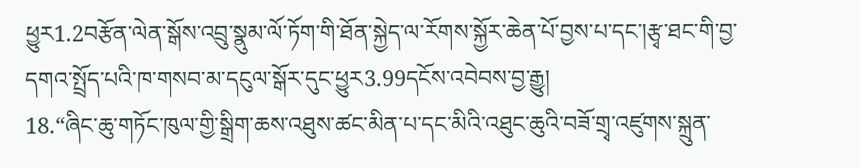ཕྱུར1.2བརྩོན་ལེན་སྒོས་འབྲུ་སྣུམ་ལོ་ཏོག་གི་ཐོན་སྐྱེད་ལ་རོགས་སྐྱོར་ཆེན་པོ་བྱས་པ་དང་།རྩྭ་ཐང་གི་བྱ་དགའ་སྤྲོད་པའི་ཁ་གསབ་མ་དངུལ་སྒོར་དུང་ཕྱུར3.99དངོས་འབེབས་བྱ་རྒྱུ།
18.“ཞིང་ཆུ་གཏོང་ཁུལ་གྱི་སྒྲིག་ཆས་འཐུས་ཚང་མིན་པ་དང་མིའི་འཐུང་ཆུའི་བཟོ་གྲྭ་འཛུགས་སྐྲུན་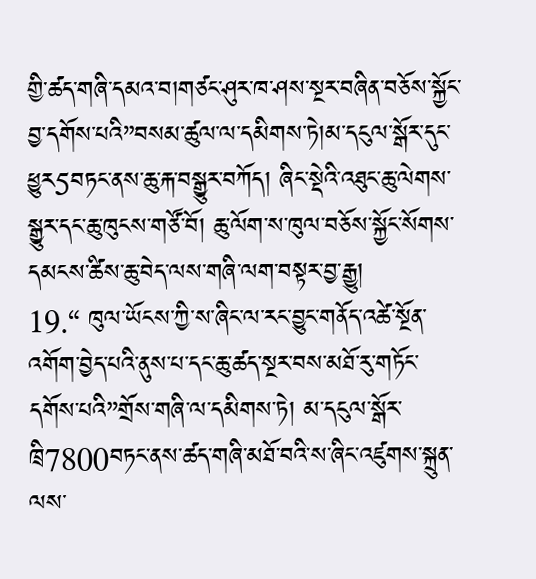གྱི་ཚད་གཞི་དམའ་བ།གཙང་ཤུར་ཁ་ཤས་སྔར་བཞིན་བཅོས་སྐྱོང་བྱ་དགོས་པའི”བསམ་ཚུལ་ལ་དམིགས་ཏེ།མ་དངུལ་སྒོར་དུང་ཕྱུར5བཏང་ནས་ཆུ་རྐ་བསྒྱུར་བཀོད། ཞིང་སྡེའི་འཐུང་ཆུ་ལེགས་སྒྱུར་དང་ཆུ་ཁུངས་གཙོ་བོ། ཆུ་ལོག་ས་ཁུལ་བཅོས་སྐྱོང་སོགས་དམངས་ཚིས་ཆུ་བེད་ལས་གཞི་ལག་བསྟར་བྱ་རྒྱུ།
19.“ ཁུལ་ཡོངས་ཀྱི་ས་ཞིང་ལ་རང་བྱུང་གནོད་འཚེ་སྔོན་འགོག་བྱེད་པའི་ནུས་པ་དང་ཆུ་ཚད་སྔར་བས་མཐོ་རུ་གཏོང་དགོས་པའི”གྲོས་གཞི་ལ་དམིགས་ཏེ། མ་དངུལ་སྒོར་ཁྲི7800བཏང་ནས་ཚད་གཞི་མཐོ་བའི་ས་ཞིང་འཛུགས་སྐྲུན་ལས་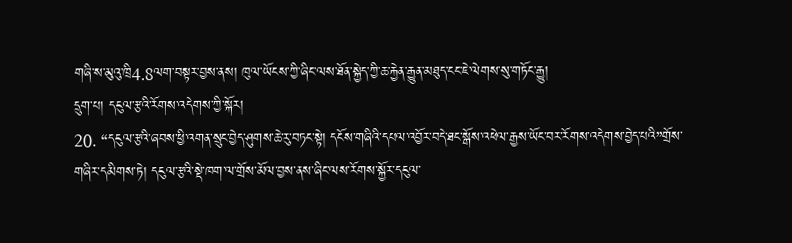གཞི་ས་མུའུ་ཁྲི4.8ལག་བསྟར་བྱས་ནས། ཁུལ་ཡོངས་ཀྱི་ཞིང་ལས་ཐོན་སྐྱེད་ཀྱི་ཆ་རྐྱེན་རྒྱུན་མཐུད་ངང་ཇེ་ལེགས་སུ་གཏོང་རྒྱུ།
དྲུག་པ། དངུལ་རྩའི་རོགས་འདེགས་ཀྱི་སྐོར།
20. “དངུལ་རྩའི་ཞབས་ཕྱི་འགན་སྲུང་བྱེད་ཤུགས་ཆེ་རུ་བཏང་སྟེ། དངོས་གཞིའི་དཔལ་འབྱོར་བདེ་ཐང་སྒོས་འཕེལ་རྒྱས་ཡོང་བར་རོགས་འདེགས་བྱེད་པའི”གྲོས་གཞིར་དམིགས་ཏེ། དངུལ་རྩའི་སྡེ་ཁག་ལ་གྲོས་མོལ་བྱས་ནས་ཞིང་ལས་རོགས་སྐྱོར་དངུལ་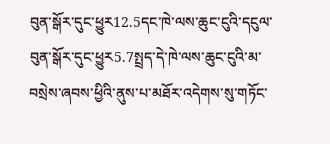བུན་སྒོར་དུང་ཕྱུར12.5དང་ཁེ་ལས་ཆུང་ངུའི་དངུལ་བུན་སྒོར་དུང་ཕྱུར5.7སྤྲད་དེ་ཁེ་ལས་ཆུང་ངུའི་མ་བསྲེས་ཞབས་ཕྱིའི་ནུས་པ་མཐོར་འདེགས་སུ་གཏོང་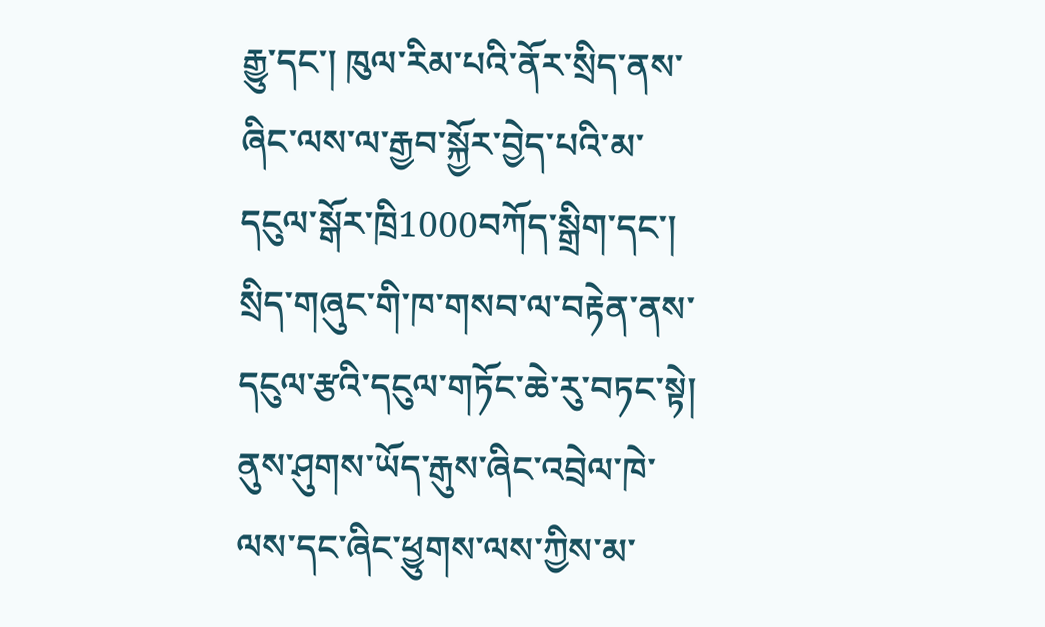རྒྱུ་དང་། ཁུལ་རིམ་པའི་ནོར་སྲིད་ནས་ཞིང་ལས་ལ་རྒྱབ་སྐྱོར་བྱེད་པའི་མ་དངུལ་སྒོར་ཁྲི1000བཀོད་སྒྲིག་དང་། སྲིད་གཞུང་གི་ཁ་གསབ་ལ་བརྟེན་ནས་དངུལ་རྩའི་དངུལ་གཏོང་ཆེ་རུ་བཏང་སྟེ། ནུས་ཤུགས་ཡོད་རྒུས་ཞིང་འབྲེལ་ཁེ་ལས་དང་ཞིང་ཕྱུགས་ལས་ཀྱིས་མ་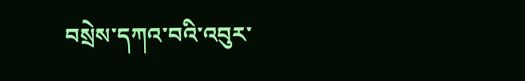བསྲེས་དཀའ་བའི་འབུར་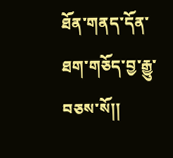ཐོན་གནད་དོན་ཐག་གཅོད་བྱ་རྒྱུ་བཅས་སོ།།